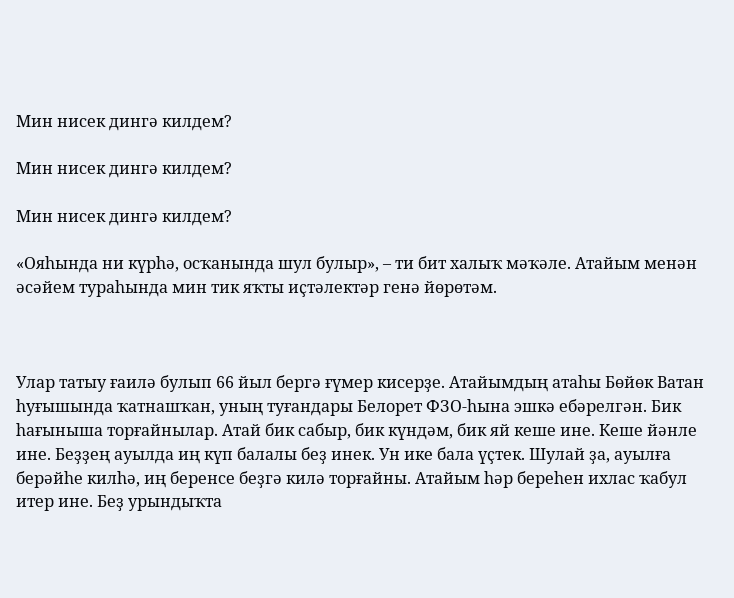Мин нисек дингә килдем?

Мин нисек дингә килдем?

Мин нисек дингә килдем?

«Ояһында ни күрһә, осҡанында шул булыр», – ти бит халыҡ мәҡәле. Атайым менән әсәйем тураһында мин тик яҡты иҫтәлектәр генә йөрөтәм.



Улар татыу ғаилә булып 66 йыл бергә ғүмер кисерҙе. Атайымдың атаһы Бөйөк Ватан һуғышында ҡатнашҡан, уның туғандары Белорет ФЗО-һына эшкә ебәрелгән. Бик һағыныша торғайнылар. Атай бик сабыр, бик күндәм, бик яй кеше ине. Кеше йәнле ине. Беҙҙең ауылда иң күп балалы беҙ инек. Ун ике бала үҫтек. Шулай ҙа, ауылға берәйһе килһә, иң беренсе беҙгә килә торғайны. Атайым һәр береһен ихлас ҡабул итер ине. Беҙ урындыҡта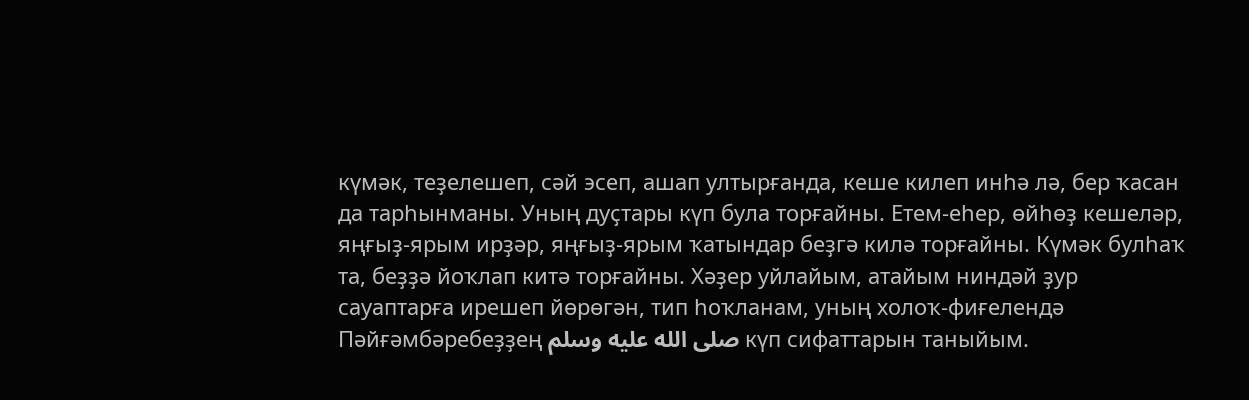күмәк, теҙелешеп, сәй эсеп, ашап ултырғанда, кеше килеп инһә лә, бер ҡасан да тарһынманы. Уның дуҫтары күп була торғайны. Етем-еһер, өйһөҙ кешеләр, яңғыҙ-ярым ирҙәр, яңғыҙ-ярым ҡатындар беҙгә килә торғайны. Күмәк булһаҡ та, беҙҙә йоҡлап китә торғайны. Хәҙер уйлайым, атайым ниндәй ҙур сауаптарға ирешеп йөрөгән, тип һоҡланам, уның холоҡ-фиғелендә Пәйғәмбәребеҙҙең صلى الله عليه وسلم күп сифаттарын таныйым.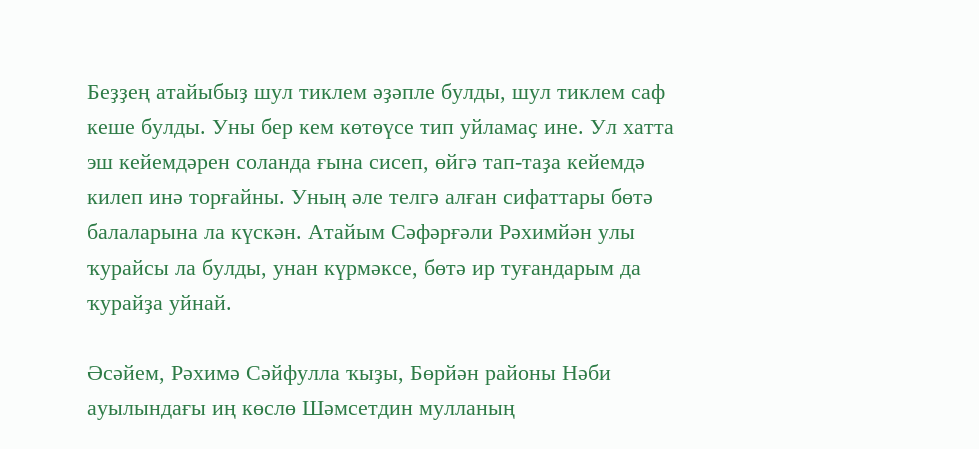Беҙҙең атайыбыҙ шул тиклем әҙәпле булды, шул тиклем саф кеше булды. Уны бер кем көтөүсе тип уйламаҫ ине. Ул хатта эш кейемдәрен соланда ғына сисеп, өйгә тап-таҙа кейемдә килеп инә торғайны. Уның әле телгә алған сифаттары бөтә балаларына ла күскән. Атайым Сәфәрғәли Рәхимйән улы ҡурайсы ла булды, унан күрмәксе, бөтә ир туғандарым да ҡурайҙа уйнай.

Әсәйем, Рәхимә Сәйфулла ҡыҙы, Бөрйән районы Нәби ауылындағы иң көслө Шәмсетдин мулланың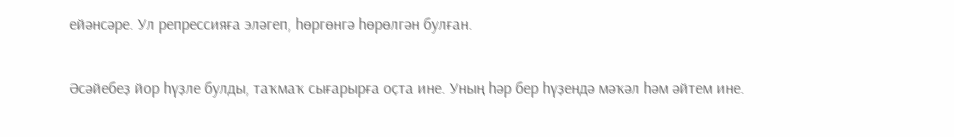ейәнсәре. Ул репрессияға эләгеп, һөргөнгә һөрөлгән булған.

Әсәйебеҙ йор һүҙле булды, таҡмаҡ сығарырға оҫта ине. Уның һәр бер һүҙендә мәҡәл һәм әйтем ине.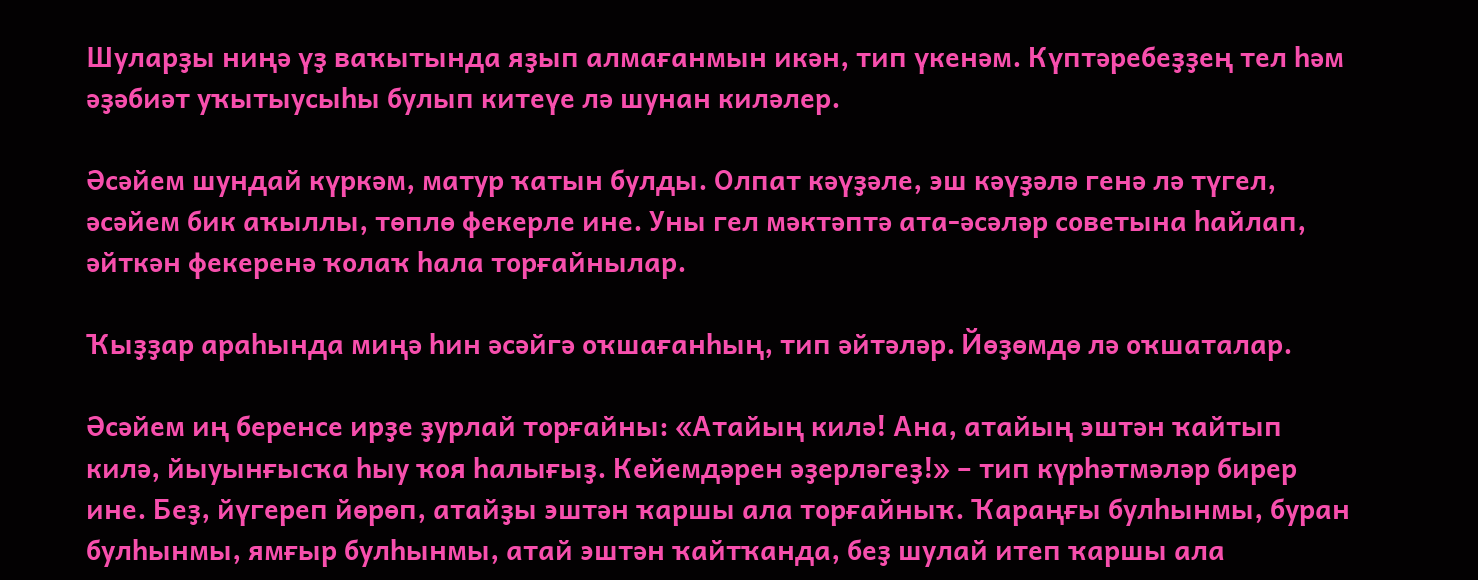Шуларҙы ниңә үҙ ваҡытында яҙып алмағанмын икән, тип үкенәм. Күптәребеҙҙең тел һәм әҙәбиәт уҡытыусыһы булып китеүе лә шунан киләлер.

Әсәйем шундай күркәм, матур ҡатын булды. Олпат кәүҙәле, эш кәүҙәлә генә лә түгел, әсәйем бик аҡыллы, төплө фекерле ине. Уны гел мәктәптә ата-әсәләр советына һайлап, әйткән фекеренә ҡолаҡ һала торғайнылар.

Ҡыҙҙар араһында миңә һин әсәйгә оҡшағанһың, тип әйтәләр. Йөҙөмдө лә оҡшаталар.

Әсәйем иң беренсе ирҙе ҙурлай торғайны: «Атайың килә! Ана, атайың эштән ҡайтып килә, йыуынғысҡа һыу ҡоя һалығыҙ. Кейемдәрен әҙерләгеҙ!» – тип күрһәтмәләр бирер ине. Беҙ, йүгереп йөрөп, атайҙы эштән ҡаршы ала торғайныҡ. Ҡараңғы булһынмы, буран булһынмы, ямғыр булһынмы, атай эштән ҡайтҡанда, беҙ шулай итеп ҡаршы ала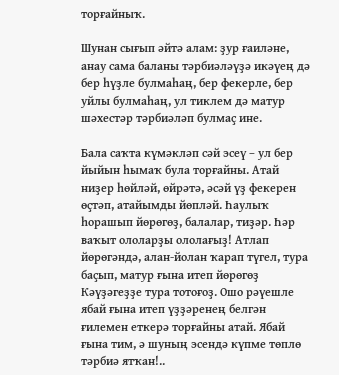торғайныҡ.

Шунан сығып әйтә алам: ҙур ғаиләне, анау сама баланы тәрбиәләүҙә икәүең дә бер һүҙле булмаһаң, бер фекерле, бер уйлы булмаһаң, ул тиклем дә матур шәхестәр тәрбиәләп булмаҫ ине.

Бала саҡта күмәкләп сәй эсеү – ул бер йыйын һымаҡ була торғайны. Атай ниҙер һөйләй, өйрәтә, әсәй үҙ фекерен өҫтәп, атайымды йөпләй. Һаулыҡ һорашып йөрөгөҙ, балалар, тиҙәр. Һәр ваҡыт ололарҙы ололағыҙ! Атлап йөрөгәндә, алан-йолан ҡарап түгел, тура баҫып, матур ғына итеп йөрөгөҙ Кәүҙәгеҙҙе тура тотоғоҙ. Ошо рәүешле ябай ғына итеп үҙҙәренең белгән ғилемен еткерә торғайны атай. Ябай ғына тим, ә шуның эсендә күпме төплө тәрбиә ятҡан!..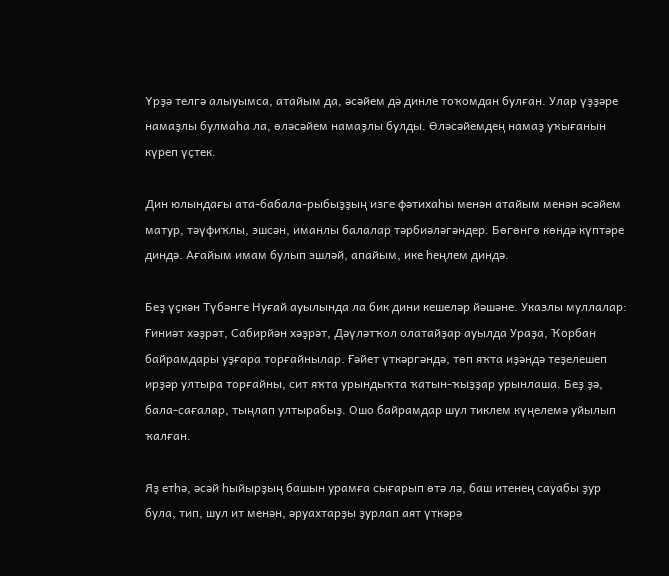Үрҙә телгә алыуымса, атайым да, әсәйем дә динле тоҡомдан булған. Улар үҙҙәре намаҙлы булмаһа ла, өләсәйем намаҙлы булды. Өләсәйемдең намаҙ уҡығанын күреп үҫтек.

Дин юлындағы ата-бабала-рыбыҙҙың изге фәтихаһы менән атайым менән әсәйем матур, тәүфиҡлы, эшсән, иманлы балалар тәрбиәләгәндер. Бөгөнгө көндә күптәре диндә. Ағайым имам булып эшләй, апайым, ике һеңлем диндә.

Беҙ үҫкән Түбәнге Нуғай ауылында ла бик дини кешеләр йәшәне. Указлы муллалар: Ғиниәт хәҙрәт, Сабирйән хәҙрәт, Дәүләтҡол олатайҙар ауылда Ураҙа, Ҡорбан байрамдары уҙғара торғайнылар. Ғәйет үткәргәндә, төп яҡта иҙәндә теҙелешеп ирҙәр ултыра торғайны, сит яҡта урындыҡта ҡатын-ҡыҙҙар урынлаша. Беҙ ҙә, бала-сағалар, тыңлап ултырабыҙ. Ошо байрамдар шул тиклем күңелемә уйылып ҡалған.

Яҙ етһә, әсәй һыйырҙың башын урамға сығарып өтә лә, баш итенең сауабы ҙур була, тип, шул ит менән, әруахтарҙы ҙурлап аят үткәрә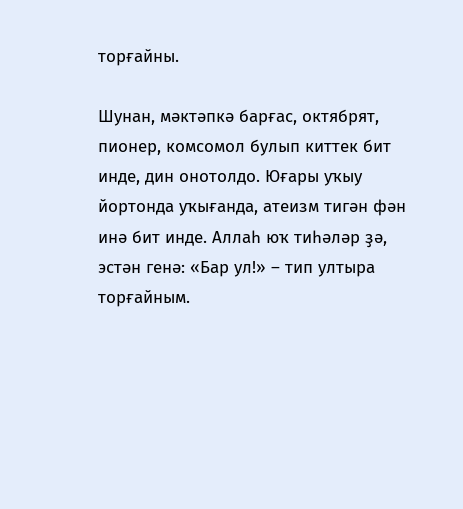торғайны.

Шунан, мәктәпкә барғас, октябрят, пионер, комсомол булып киттек бит инде, дин онотолдо. Юғары уҡыу йортонда уҡығанда, атеизм тигән фән инә бит инде. Аллаһ юҡ тиһәләр ҙә, эстән генә: «Бар ул!» – тип ултыра торғайным.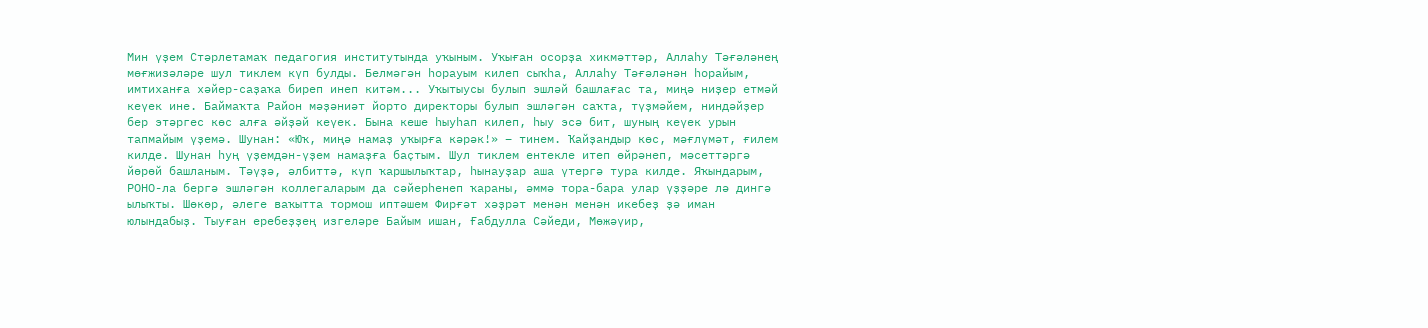Мин үҙем Стәрлетамаҡ педагогия институтында уҡыным. Уҡыған осорҙа хикмәттәр, Аллаһу Тәғәләнең мөғжизәләре шул тиклем күп булды. Белмәгән һорауым килеп сыҡһа, Аллаһу Тәғәләнән һорайым, имтиханға хәйер-саҙаҡа биреп инеп китәм... Уҡытыусы булып эшләй башлағас та, миңә ниҙер етмәй кеүек ине. Баймаҡта Район мәҙәниәт йорто директоры булып эшләгән саҡта, түҙмәйем, ниндәйҙер бер этәргес көс алға әйҙәй кеүек. Бына кеше һыуһап килеп, һыу эсә бит, шуның кеүек урын тапмайым үҙемә. Шунан: «Юҡ, миңә намаҙ уҡырға кәрәк!» – тинем. Ҡайҙандыр көс, мәғлүмәт, ғилем килде. Шунан һуң үҙемдән-үҙем намаҙға баҫтым. Шул тиклем ентекле итеп өйрәнеп, мәсеттәргә йөрөй башланым. Тәүҙә, әлбиттә, күп ҡаршылыҡтар, һынауҙар аша үтергә тура килде. Яҡындарым, РОНО-ла бергә эшләгән коллегаларым да сәйерһенеп ҡараны, әммә тора-бара улар үҙҙәре лә дингә ылыҡты. Шөкөр, әлеге ваҡытта тормош иптәшем Фирғәт хәҙрәт менән менән икебеҙ ҙә иман юлындабыҙ. Тыуған еребеҙҙең изгеләре Байым ишан, Ғабдулла Сәйеди, Мөжәүир,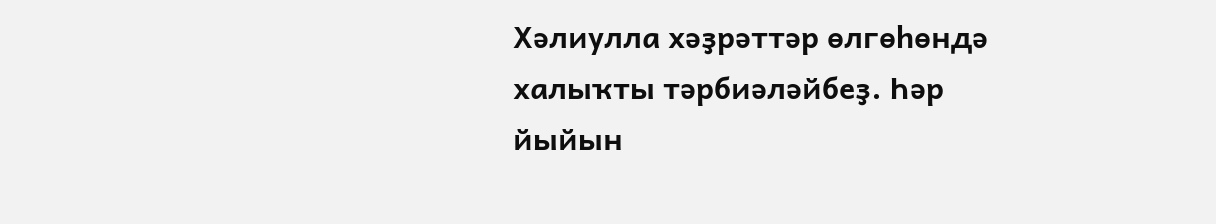Хәлиулла хәҙрәттәр өлгөһөндә халыҡты тәрбиәләйбеҙ. Һәр йыйын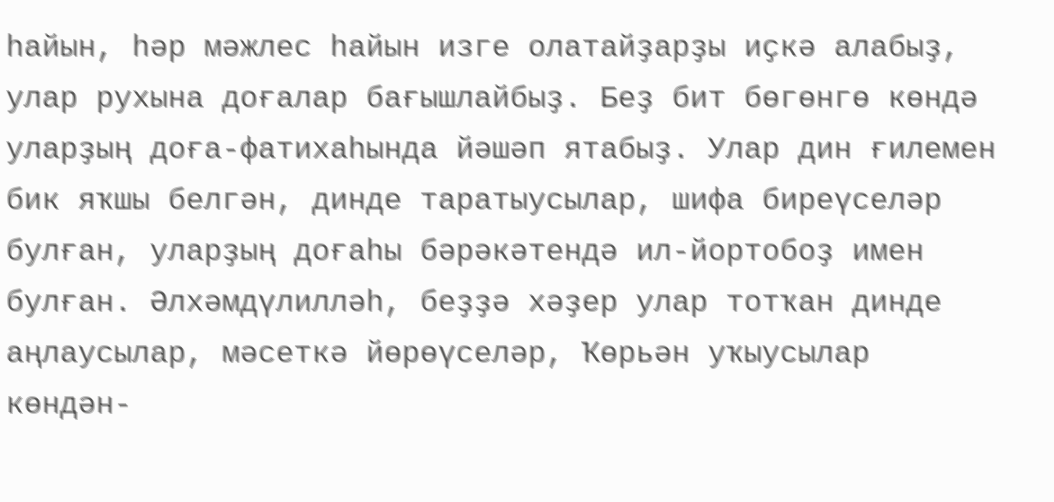һайын, һәр мәжлес һайын изге олатайҙарҙы иҫкә алабыҙ, улар рухына доғалар бағышлайбыҙ. Беҙ бит бөгөнгө көндә уларҙың доға-фатихаһында йәшәп ятабыҙ. Улар дин ғилемен бик яҡшы белгән, динде таратыусылар, шифа биреүселәр булған, уларҙың доғаһы бәрәкәтендә ил-йортобоҙ имен булған. Әлхәмдүлилләһ, беҙҙә хәҙер улар тотҡан динде аңлаусылар, мәсеткә йөрөүселәр, Ҡөрьән уҡыусылар көндән-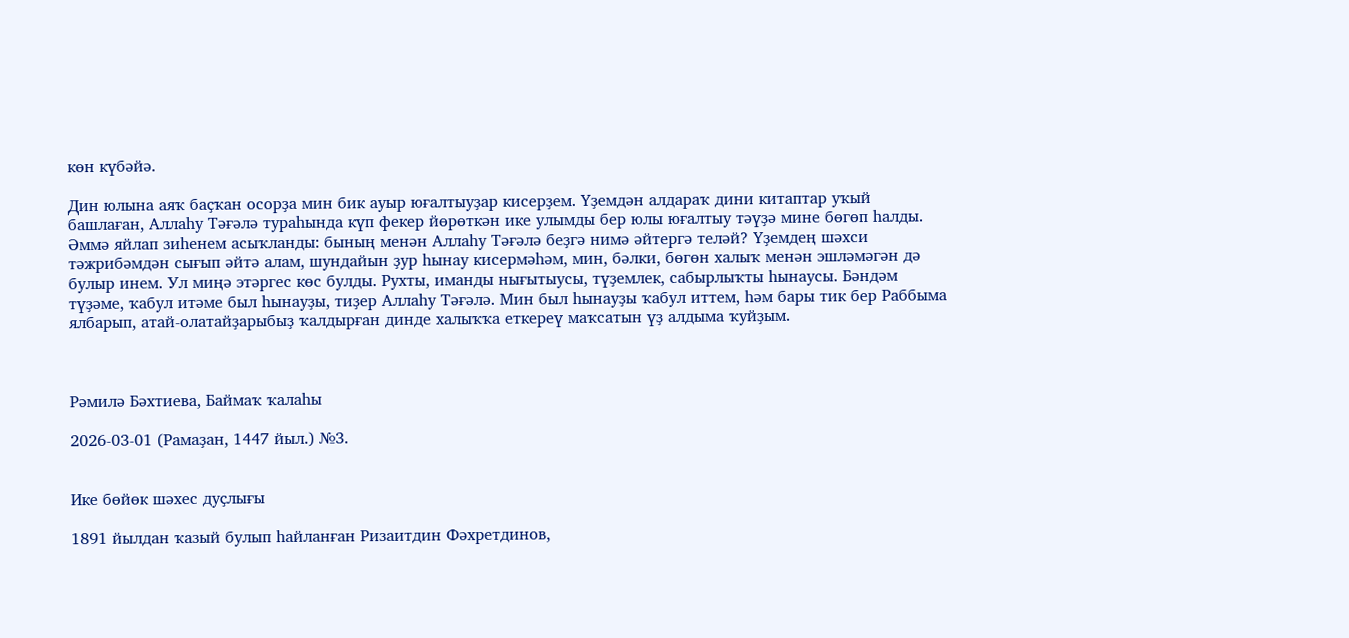көн күбәйә.

Дин юлына аяҡ баҫҡан осорҙа мин бик ауыр юғалтыуҙар кисерҙем. Үҙемдән алдараҡ дини китаптар уҡый башлаған, Аллаһу Тәғәлә тураһында күп фекер йөрөткән ике улымды бер юлы юғалтыу тәүҙә мине бөгөп һалды. Әммә яйлап зиһенем асыҡланды: бының менән Аллаһу Тәғәлә беҙгә нимә әйтергә теләй? Үҙемдең шәхси тәжрибәмдән сығып әйтә алам, шундайын ҙур һынау кисермәһәм, мин, бәлки, бөгөн халыҡ менән эшләмәгән дә булыр инем. Ул миңә этәргес көс булды. Рухты, иманды нығытыусы, түҙемлек, сабырлыҡты һынаусы. Бәндәм түҙәме, ҡабул итәме был һынауҙы, тиҙер Аллаһу Тәғәлә. Мин был һынауҙы ҡабул иттем, һәм бары тик бер Раббыма ялбарып, атай-олатайҙарыбыҙ ҡалдырған динде халыҡҡа еткереү маҡсатын үҙ алдыма ҡуйҙым.



Рәмилә Бәхтиева, Баймаҡ ҡалаһы

2026-03-01 (Рамаҙан, 1447 йыл.) №3.


Ике бөйөк шәхес дуҫлығы

1891 йылдан ҡазый булып һайланған Ризаитдин Фәхретдинов,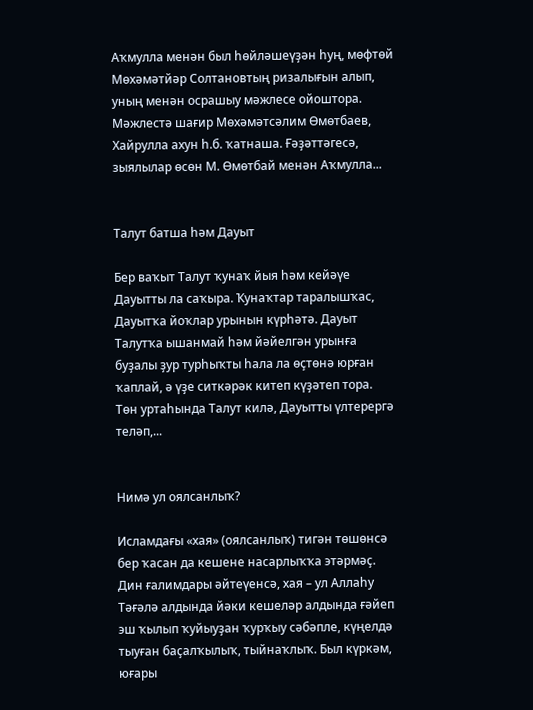Аҡмулла менән был һөйләшеүҙән һуң, мөфтөй Мөхәмәтйәр Солтановтың ризалығын алып, уның менән осрашыу мәжлесе ойоштора. Мәжлестә шағир Мөхәмәтсәлим Өмөтбаев, Хайрулла ахун һ.б. ҡатнаша. Ғәҙәттәгесә, зыялылар өсөн М. Өмөтбай менән Аҡмулла...


Талут батша һәм Дауыт

Бер ваҡыт Талут ҡунаҡ йыя һәм кейәүе Дауытты ла саҡыра. Ҡунаҡтар таралышҡас, Дауытҡа йоҡлар урынын күрһәтә. Дауыт Талутҡа ышанмай һәм йәйелгән урынға буҙалы ҙур турһыҡты һала ла өҫтөнә юрған ҡаплай, ә үҙе ситкәрәк китеп күҙәтеп тора.   Төн уртаһында Талут килә, Дауытты үлтерергә теләп,...


Нимә ул оялсанлыҡ?

Исламдағы «хая» (оялсанлыҡ) тигән төшөнсә бер ҡасан да кешене насарлыҡҡа этәрмәҫ. Дин ғалимдары әйтеүенсә, хая – ул Аллаһу Тәғәлә алдында йәки кешеләр алдында ғәйеп эш ҡылып ҡуйыуҙан ҡурҡыу сәбәпле, күңелдә тыуған баҫалҡылыҡ, тыйнаҡлыҡ. Был күркәм, юғары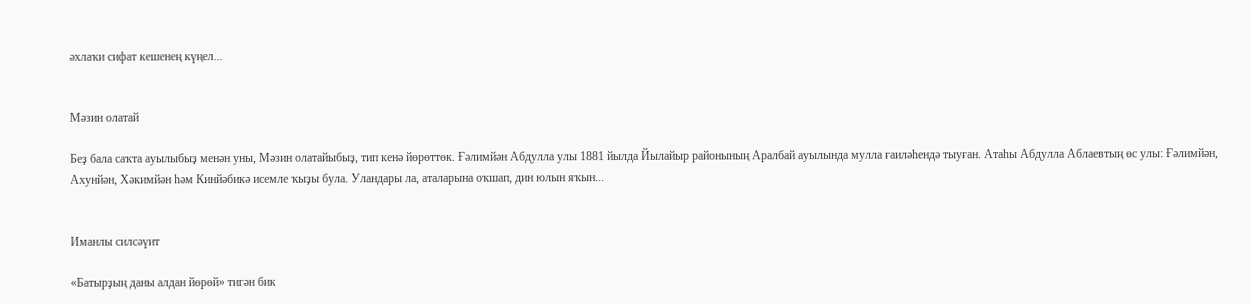әхлаҡи сифат кешенең күңел...


Мәзин олатай

Беҙ бала саҡта ауылыбыҙ менән уны, Мәзин олатайыбыҙ, тип кенә йөрөттөк. Ғәлимйән Абдулла улы 1881 йылда Йылайыр районының Аралбай ауылында мулла ғаиләһендә тыуған. Атаһы Абдулла Аблаевтың өс улы: Ғәлимйән, Ахунйән, Хәкимйән һәм Кинйәбикә исемле ҡыҙы була. Уландары ла, аталарына оҡшап, дин юлын яҡын...


Иманлы силсәүит

«Батырҙың даны алдан йөрөй» тигән бик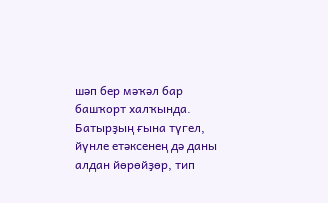шәп бер мәҡәл бар башҡорт халҡында. Батырҙың ғына түгел, йүнле етәксенең дә даны алдан йөрөйҙөр, тип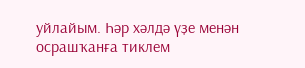уйлайым. Һәр хәлдә үҙе менән осрашҡанға тиклем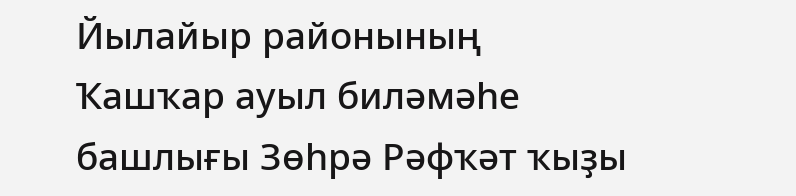Йылайыр районының Ҡашҡар ауыл биләмәһе башлығы Зөһрә Рәфҡәт ҡыҙы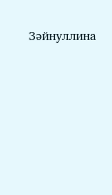Зәйнуллина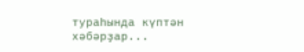тураһында күптән хәбәрҙар...